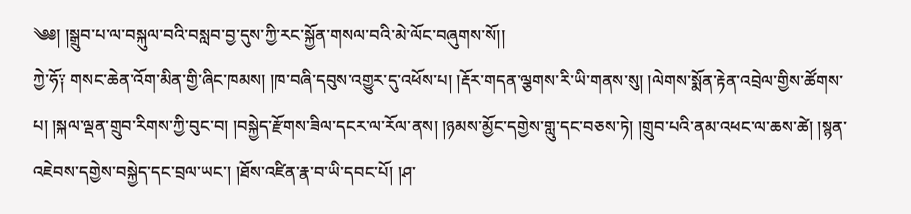༄༅། །སྒྲུབ་པ་ལ་བསྐུལ་བའི་བསླབ་བྱ་དུས་ཀྱི་རང་སྐྱོན་གསལ་བའི་མེ་ལོང་བཞུགས་སོ།།
ཀྱེ་ཧོ༑ གསང་ཆེན་འོག་མིན་གྱི་ཞིང་ཁམས། །ཁ་བཞི་དབུས་འགྱུར་དུ་འཕོས་པ། །རྡོར་གདན་ལྕགས་རི་ཡི་གནས་སུ། །ལེགས་སྨོན་རྟེན་འབྲེལ་གྱིས་ཚོགས་པ། །སྐལ་ལྡན་གྲུབ་རིགས་ཀྱི་བུང་བ། །བསྐྱེད་རྫོགས་ཟིལ་དངར་ལ་རོལ་ནས། །ཉམས་མྱོང་དགྱེས་གླུ་དང་བཅས་ཏེ། །གྲུབ་པའི་ནམ་འཕང་ལ་ཆས་ཚེ། །སྙན་འཇེབས་དགྱེས་བསྐྱེད་དང་བྲལ་ཡང་། །ཐོས་འཛིན་རྣ་བ་ཡི་དབང་པོ། །ཤ་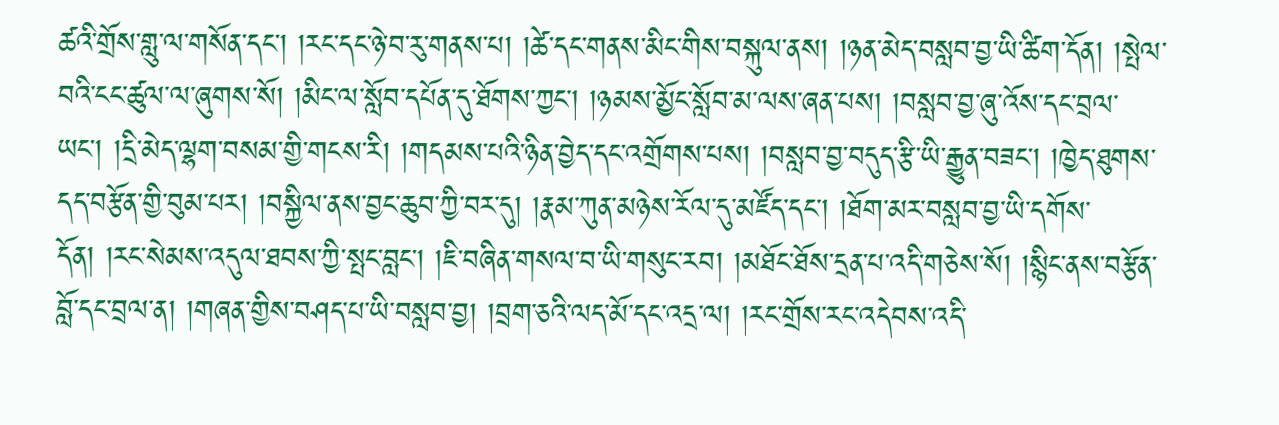ཚའི་གྲོས་གླུ་ལ་གསོན་དང་། །རང་དང་ཉེ་བ་རུ་གནས་པ། །ཚེ་དང་གནས་མིང་གིས་བསྐུལ་ནས། །ཉན་མེད་བསླབ་བྱ་ཡི་ཚིག་དོན། །སྤེལ་བའི་ངང་ཚུལ་ལ་ཞུགས་སོ། །མིང་ལ་སློབ་དཔོན་དུ་ཐོགས་ཀྱང་། །ཉམས་མྱོང་སློབ་མ་ལས་ཞན་པས། །བསླབ་བྱ་ཞུ་འོས་དང་བྲལ་ཡང་། །དྲི་མེད་ལྷག་བསམ་གྱི་གངས་རི། །གདམས་པའི་ཉིན་བྱེད་དང་འགྲོགས་པས། །བསླབ་བྱ་བདུད་རྩི་ཡི་རྒྱུན་བཟང་། །ཁྱེད་ཐུགས་དད་བརྩོན་གྱི་བུམ་པར། །བསྐྱིལ་ནས་བྱང་ཆུབ་ཀྱི་བར་དུ། །རྣམ་ཀུན་མཉེས་རོལ་དུ་མཛོད་དང་། །ཐོག་མར་བསླབ་བྱ་ཡི་དགོས་དོན། །རང་སེམས་འདུལ་ཐབས་ཀྱི་སྤང་བླང་། །ཇི་བཞིན་གསལ་བ་ཡི་གསུང་རབ། །མཐོང་ཐོས་དྲན་པ་འདི་གཅེས་སོ། །སྙིང་ནས་བརྩོན་བློ་དང་བྲལ་ན། །གཞན་གྱིས་བཤད་པ་ཡི་བསླབ་བྱ། །བྲག་ཅའི་ལད་མོ་དང་འདྲ་ལ། །རང་གྲོས་རང་འདེབས་འདི་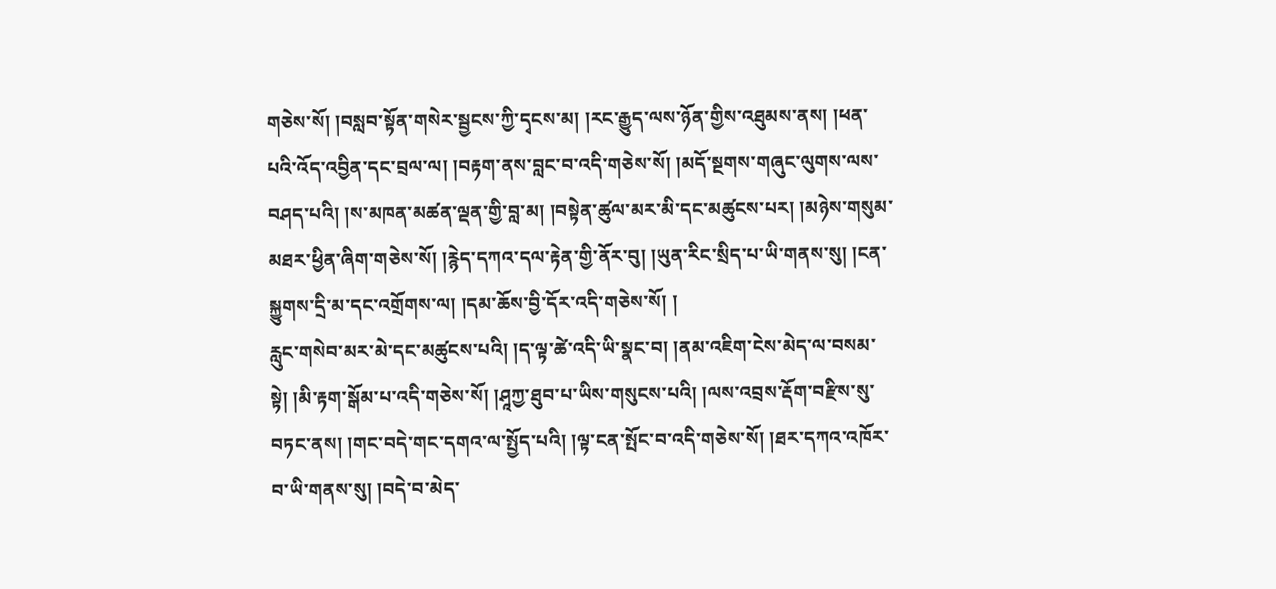གཅེས་སོ། །བསླབ་སྟོན་གསེར་སྦྱངས་ཀྱི་དྭངས་མ། །རང་རྒྱུད་ལས་ཉོན་གྱིས་འཐུམས་ནས། །ཕན་པའི་འོད་འབྱིན་དང་བྲལ་ལ། །བརྟག་ནས་བླང་བ་འདི་གཅེས་སོ། །མདོ་སྔགས་གཞུང་ལུགས་ལས་བཤད་པའི། །ས་མཁན་མཚན་ལྡན་གྱི་བླ་མ། །བསྟེན་ཚུལ་མར་མི་དང་མཚུངས་པར། །མཉེས་གསུམ་མཐར་ཕྱིན་ཞིག་གཅེས་སོ། །རྙེད་དཀའ་དལ་རྟེན་གྱི་ནོར་བུ། །ཡུན་རིང་སྲིད་པ་ཡི་གནས་སུ། །ངན་སྐྱུགས་དྲི་མ་དང་འགྲོགས་ལ། །དམ་ཆོས་བྱི་དོར་འདི་གཅེས་སོ། །
རླུང་གསེབ་མར་མེ་དང་མཚུངས་པའི། །ད་ལྟ་ཚེ་འདི་ཡི་སྣང་བ། །ནམ་འཇིག་ངེས་མེད་ལ་བསམ་སྟེ། །མི་རྟག་སྒོམ་པ་འདི་གཅེས་སོ། །ཤཱཀྱ་ཐུབ་པ་ཡིས་གསུངས་པའི། །ལས་འབྲས་རྡོག་བརྫིས་སུ་བཏང་ནས། །གང་བདེ་གང་དགའ་ལ་སྤྱོད་པའི། །ལྟ་ངན་སྤོང་བ་འདི་གཅེས་སོ། །ཐར་དཀའ་འཁོར་བ་ཡི་གནས་སུ། །བདེ་བ་མེད་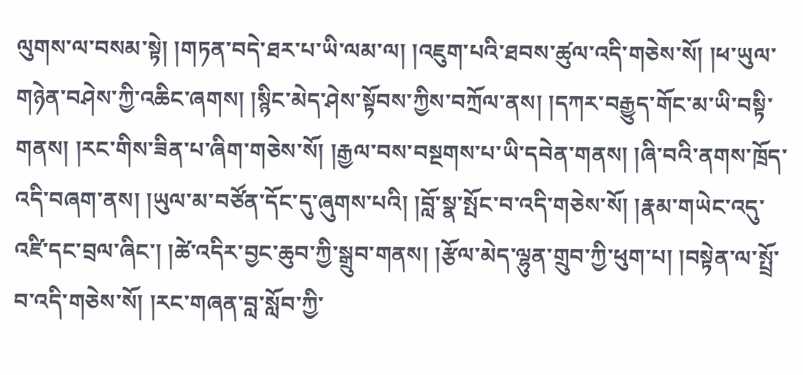ལུགས་ལ་བསམ་སྟེ། །གཏན་བདེ་ཐར་པ་ཡི་ལམ་ལ། །འཇུག་པའི་ཐབས་ཚུལ་འདི་གཅེས་སོ། །ཕ་ཡུལ་གཉེན་བཤེས་ཀྱི་འཆིང་ཞགས། །སྙིང་མེད་ཤེས་སྟོབས་ཀྱིས་བཀྲོལ་ནས། །དཀར་བརྒྱུད་གོང་མ་ཡི་བསྟི་གནས། །རང་གིས་ཟིན་པ་ཞིག་གཅེས་སོ། །རྒྱལ་བས་བསྔགས་པ་ཡི་དབེན་གནས། །ཞི་བའི་ནགས་ཁྲོད་འདི་བཞག་ནས། །ཡུལ་མ་བཙོན་དོང་དུ་ཞུགས་པའི། །བློ་སྣ་སྤོང་བ་འདི་གཅེས་སོ། །རྣམ་གཡེང་འདུ་འཛི་དང་བྲལ་ཞིང་། །ཚེ་འདིར་བྱང་ཆུབ་ཀྱི་སྒྲུབ་གནས། །རྩོལ་མེད་ལྷུན་གྲུབ་ཀྱི་ཕུག་པ། །བསྟེན་ལ་སྤྲོ་བ་འདི་གཅེས་སོ། །རང་གཞན་བླ་སློབ་ཀྱི་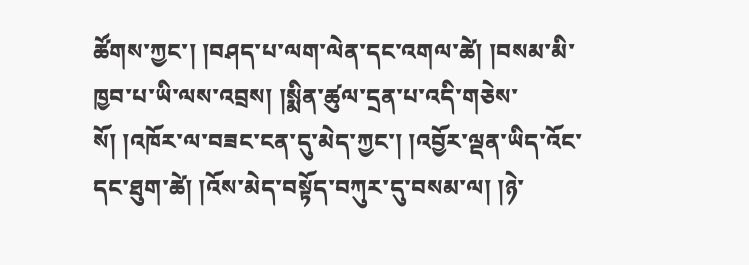ཚོགས་ཀྱང་། །བཤད་པ་ལག་ལེན་དང་འགལ་ཚེ། །བསམ་མི་ཁྱབ་པ་ཡི་ལས་འབྲས། །སྨིན་ཚུལ་དྲན་པ་འདི་གཅེས་སོ། །འཁོར་ལ་བཟང་ངན་དུ་མེད་ཀྱང་། །འབྱོར་ལྡན་ཡིད་འོང་དང་ཐུག་ཚེ། །འོས་མེད་བསྟོད་བཀུར་དུ་བསམ་ལ། །ཉེ་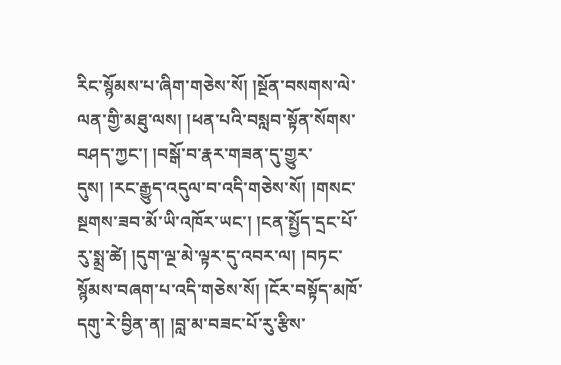རིང་སྙོམས་པ་ཞིག་གཅེས་སོ། །སྔོན་བསགས་ལེ་ལན་གྱི་མཐུ་ལས། །ཕན་པའི་བསླབ་སྟོན་སོགས་བཤད་ཀྱང་། །བསྒོ་བ་རྣར་གཟན་དུ་གྱུར་དུས། །རང་རྒྱུད་འདུལ་བ་འདི་གཅེས་སོ། །གསང་སྔགས་ཟབ་མོ་ཡི་འཁོར་ཡང་། །ངན་སྤྱོད་དྲང་པོ་རུ་སྨྲ་ཚེ། །དུག་ལྔ་མེ་ལྟར་དུ་འབར་ལ། །བཏང་སྙོམས་བཞག་པ་འདི་གཅེས་སོ། །ངོར་བསྟོད་མཁོ་དགུ་རེ་བྱིན་ན། །བླ་མ་བཟང་པོ་རུ་རྩིས་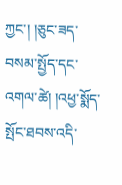ཀྱང་། །ཅུང་ཟད་བསམ་སྤྱོད་དང་འགལ་ཚེ། །འཕྱ་སྨོད་སྤོང་ཐབས་འདི་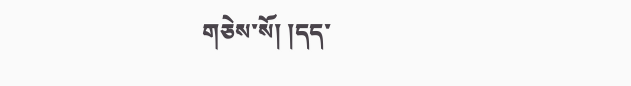གཅེས་སོ། །དད་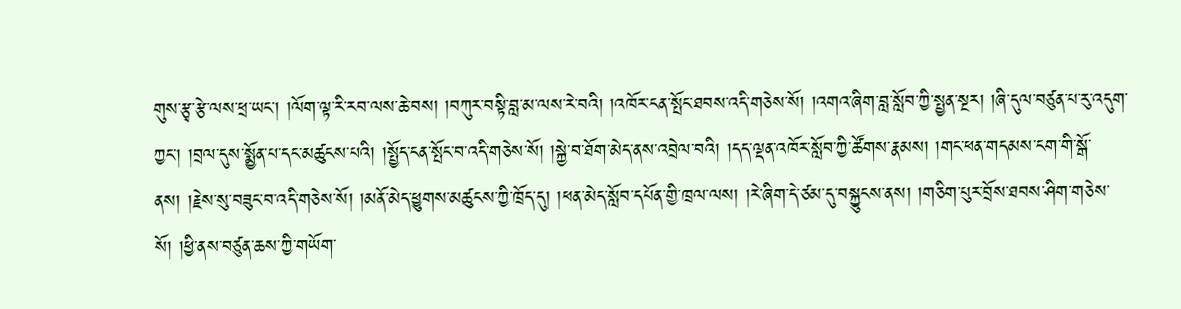གུས་རྩྭ་རྩེ་ལས་ཕྲ་ཡང་། །ལོག་ལྟ་རི་རབ་ལས་ཆེ་བས། །བཀུར་བསྟི་བླ་མ་ལས་རེ་བའི། །འཁོར་ངན་སྤོང་ཐབས་འདི་གཅེས་སོ། །འགའ་ཞིག་བླ་སློབ་ཀྱི་སྤྱན་སྔར། །ཞི་དུལ་བཙུན་པ་རུ་འདུག་ཀྱང་། །བྲལ་དུས་སྨྱོན་པ་དང་མཚུངས་པའི། །སྤྱོད་ངན་སྤོང་བ་འདི་གཅེས་སོ། །སྐྱེ་བ་ཐོག་མེད་ནས་འབྲེལ་བའི། །དད་ལྡན་འཁོར་སློབ་ཀྱི་ཚོགས་རྣམས། །གང་ཕན་གདམས་ངག་གི་སྒོ་ནས། །རྗེས་སུ་བཟུང་བ་འདི་གཅེས་སོ། །མནོ་མེད་ཕྱུགས་མཚུངས་ཀྱི་ཁྲོད་དུ། །ཕན་མེད་སློབ་དཔོན་གྱི་ཁྲལ་ལས། །རེ་ཞིག་དེ་ཙམ་དུ་བསྐྱུངས་ནས། །གཅིག་པུར་བྲོས་ཐབས་ཤིག་གཅེས་སོ། །ཕྱི་ནས་བཙུན་ཆས་ཀྱི་གཡོག་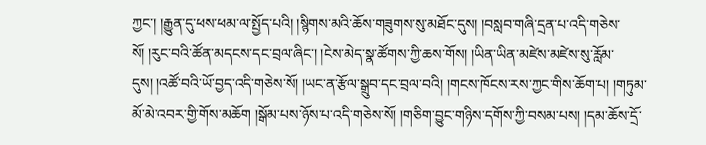ཀྱང་། །རྒྱུན་དུ་ཕས་ཕམ་ལ་སྤྱོད་པའི། །སྙིགས་མའི་ཆོས་གཟུགས་སུ་མཐོང་དུས། །བསླབ་གཞི་དྲན་པ་འདི་གཅེས་སོ། །རུང་བའི་ཚོན་མདངས་དང་བྲལ་ཞིང་། །ངེས་མེད་སྣ་ཚོགས་ཀྱི་ཆས་གོས། །ཡིན་ཡིན་མཛེས་མཛེས་སུ་རློམ་དུས། །འཚོ་བའི་ཡོ་བྱད་འདི་གཅེས་སོ། །ཡང་ན་རྩོལ་སྒྲུབ་དང་བྲལ་བའི། །གངས་ཁོངས་རས་ཀྱང་གིས་ཆོག་པ། །གཏུམ་མོ་མེ་འབར་གྱི་གོས་མཆོག །སྒོམ་པས་ཉོས་པ་འདི་གཅེས་སོ། །གཅིག་བྱུང་གཉིས་དགོས་ཀྱི་བསམ་པས། །དམ་ཆོས་དྲོ་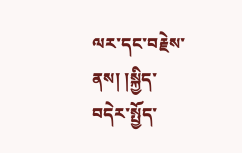ལར་དང་བརྗེས་ནས། །སྐྱིད་བདེར་སྤྱོད་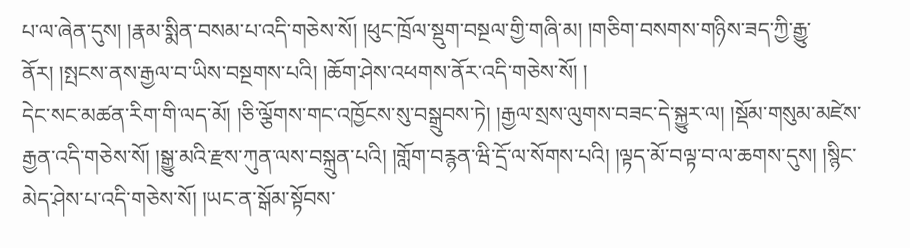པ་ལ་ཞེན་དུས། །རྣམ་སྨིན་བསམ་པ་འདི་གཅེས་སོ། །ཕུང་ཁྲོལ་སྡུག་བསྔལ་གྱི་གཞི་མ། །གཅིག་བསགས་གཉིས་ཟད་ཀྱི་རྒྱུ་ནོར། །སྤངས་ནས་རྒྱལ་བ་ཡིས་བསྔགས་པའི། །ཆོག་ཤེས་འཕགས་ནོར་འདི་གཅེས་སོ། །
དེང་སང་མཚན་རིག་གི་ལད་མོ། །ཅི་ལྕོགས་གང་འཁྱོངས་སུ་བསྒྲུབས་ཏེ། །རྒྱལ་སྲས་ལུགས་བཟང་དེ་སྐྱུར་ལ། །སྡོམ་གསུམ་མཛེས་རྒྱན་འདི་གཅེས་སོ། །སྒྱུ་མའི་རྫས་ཀུན་ལས་བསྐྲུན་པའི། །གློག་བརྙན་ཝི་དྲོ་ལ་སོགས་པའི། །ལྟད་མོ་བལྟ་བ་ལ་ཆགས་དུས། །སྙིང་མེད་ཤེས་པ་འདི་གཅེས་སོ། །ཡང་ན་སྒོམ་སྟོབས་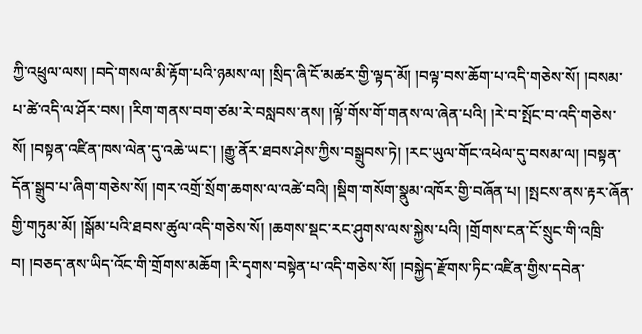ཀྱི་འཕྲུལ་ལས། །བདེ་གསལ་མི་རྟོག་པའི་ཉམས་ལ། །སྲིད་ཞི་ངོ་མཚར་གྱི་ལྟད་མོ། །བལྟ་བས་ཆོག་པ་འདི་གཅེས་སོ། །བསམ་པ་ཚེ་འདི་ལ་ཤོར་བས། །རིག་གནས་བག་ཙམ་རེ་བསླབས་ནས། །ལྟོ་གོས་གོ་གནས་ལ་ཞེན་པའི། །རེ་བ་སྤོང་བ་འདི་གཅེས་སོ། །བསྟན་འཛིན་ཁས་ལེན་དུ་འཆེ་ཡང་། །རྒྱུ་ནོར་ཐབས་ཤེས་ཀྱིས་བསྒྲུབས་ཏེ། །རང་ཡུལ་གོང་འཕེལ་དུ་བསམ་ལ། །བསྟན་དོན་སྒྲུབ་པ་ཞིག་གཅེས་སོ། །གར་འགྲོ་སྲོག་ཆགས་ལ་འཚེ་བའི། །སྡིག་གསོག་སྣུམ་འཁོར་གྱི་བཞོན་པ། །སྤངས་ནས་རྟར་ཞོན་གྱི་གཏུམ་མོ། །སྒོམ་པའི་ཐབས་ཚུལ་འདི་གཅེས་སོ། །ཆགས་སྡང་རང་ཤུགས་ལས་སྐྱེས་པའི། །གྲོགས་ངན་ངོ་སྲུང་གི་འཁྲི་བ། །བཅད་ནས་ཡིད་འོང་གི་གྲོགས་མཆོག །རི་དྭགས་བསྟེན་པ་འདི་གཅེས་སོ། །བསྐྱེད་རྫོགས་ཏིང་འཛིན་གྱིས་དབེན་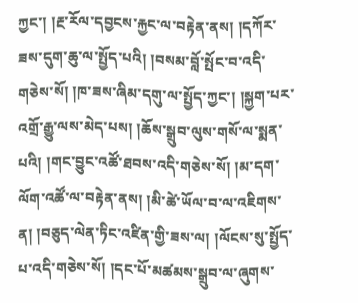ཀྱང་། །རྔ་རོལ་དབྱངས་རྐྱང་ལ་བརྟེན་ནས། །དཀོར་ཟས་དུག་ཆུ་ལ་སྤྱོད་པའི། །བསམ་བློ་སྤོང་བ་འདི་གཅེས་སོ། །ཁ་ཟས་ཞིམ་དགུ་ལ་སྤྱོད་ཀྱང་། །སྐྱག་པར་འགྲོ་རྒྱུ་ལས་མེད་པས། །ཆོས་སྒྲུབ་ལུས་གསོ་ལ་སྨན་པའི། །གང་བྱུང་འཚོ་ཐབས་འདི་གཅེས་སོ། །མ་དག་ལོག་འཚོ་ལ་བརྟེན་ནས། །མི་ཚེ་ཡོལ་བ་ལ་འཇིགས་ན། །བཅུད་ལེན་ཏིང་འཛིན་གྱི་ཟས་ལ། །ལོངས་སུ་སྤྱོད་པ་འདི་གཅེས་སོ། །དང་པོ་མཚམས་སྒྲུབ་ལ་ཞུགས་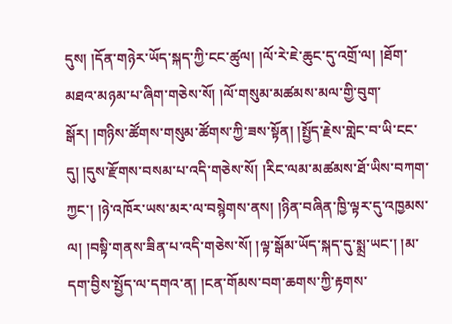དུས། །དོན་གཉེར་ཡོད་སྐད་ཀྱི་ངང་ཚུལ། །ལོ་རེ་ཇེ་ཆུང་དུ་འགྲོ་ལ། །ཐོག་མཐའ་མཉམ་པ་ཞིག་གཅེས་སོ། །ལོ་གསུམ་མཚམས་མལ་གྱི་བུག་སྒོར། །གཉིས་ཚོགས་གསུམ་ཚོགས་ཀྱི་ཟས་སྟོན། །སྤྱོད་རྗེས་གླེང་བ་ཡི་ངང་དུ། །དུས་རྫོགས་བསམ་པ་འདི་གཅེས་སོ། །རིང་ལམ་མཚམས་ཐོ་ཡིས་བཀག་ཀྱང་། །ཉེ་འཁོར་ཡས་མར་ལ་བསྙེགས་ནས། །ཉིན་བཞིན་ཁྱི་ལྟར་དུ་འཁྱམས་ལ། །བསྟི་གནས་ཟིན་པ་འདི་གཅེས་སོ། །ལྟ་སྒོམ་ཡོད་སྐད་དུ་སྨྲ་ཡང་། །མ་དག་བྱིས་སྤྱོད་ལ་དགའ་ན། །ངན་གོམས་བག་ཆགས་ཀྱི་རྟགས་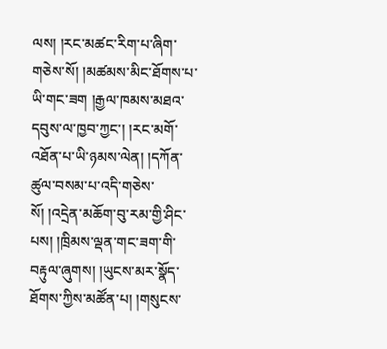ལས། །རང་མཚང་རིག་པ་ཞིག་གཅེས་སོ། །མཚམས་མིང་ཐོགས་པ་ཡི་གང་ཟག །རྒྱལ་ཁམས་མཐའ་དབུས་ལ་ཁྱབ་ཀྱང་། །རང་མགོ་འཐོན་པ་ཡི་ཉམས་ལེན། །དཀོན་ཚུལ་བསམ་པ་འདི་གཅེས་སོ། །འདྲེན་མཆོག་བུ་རམ་གྱི་ཤིང་པས། །ཁྲིམས་ལྡན་གང་ཟག་གི་བརྟུལ་ཞུགས། །ཡུངས་མར་སྣོད་ཐོགས་ཀྱིས་མཚོན་པ། །གསུངས་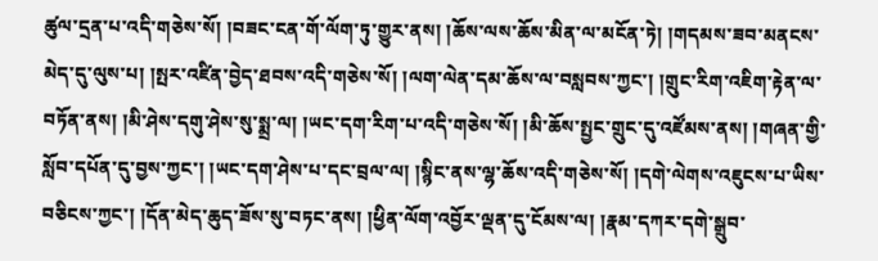ཚུལ་དྲན་པ་འདི་གཅེས་སོ། །བཟང་ངན་གོ་ལོག་ཏུ་གྱུར་ནས། །ཆོས་ལས་ཆོས་མིན་ལ་མངོན་ཏེ། །གདམས་ཟབ་མནངས་མེད་དུ་ལུས་པ། །སྤར་འཛིན་བྱེད་ཐབས་འདི་གཅེས་སོ། །ལག་ལེན་དམ་ཆོས་ལ་བསླབས་ཀྱང་། །གྲུང་རིག་འཇིག་རྟེན་ལ་བཏོན་ནས། །མི་ཤེས་དགུ་ཤེས་སུ་སྨྲ་ལ། །ཡང་དག་རིག་པ་འདི་གཅེས་སོ། །མི་ཆོས་སྤྱང་གྲུང་དུ་འཛོམས་ནས། །གཞན་གྱི་སློབ་དཔོན་དུ་བྱས་ཀྱང་། །ཡང་དག་ཤེས་པ་དང་བྲལ་ལ། །སྙིང་ནས་ལྷ་ཆོས་འདི་གཅེས་སོ། །དགེ་ལེགས་འཇུངས་པ་ཡིས་བཅིངས་ཀྱང་། །དོན་མེད་ཆུད་ཟོས་སུ་བཏང་ནས། །ཕྱིན་ལོག་འབྱོར་ལྡན་དུ་ངོམས་ལ། །རྣམ་དཀར་དགེ་སྒྲུབ་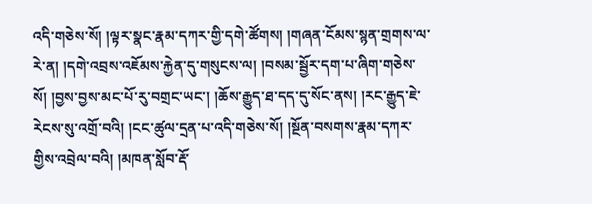འདི་གཅེས་སོ། །ལྟར་སྣང་རྣམ་དཀར་གྱི་དགེ་ཚོགས། །གཞན་ངོམས་སྙན་གྲགས་ལ་རེ་ན། །དགེ་འབྲས་འཇོམས་རྐྱེན་དུ་གསུངས་ལ། །བསམ་སྦྱོར་དག་པ་ཞིག་གཅེས་སོ། །བྱས་བྱས་མང་པོ་རུ་བགྲང་ཡང་། །ཆོས་རྒྱུད་ཐ་དད་དུ་སོང་ནས། །རང་རྒྱུད་ཇེ་རེངས་སུ་འགྲོ་བའི། །ངང་ཚུལ་དྲན་པ་འདི་གཅེས་སོ། །སྔོན་བསགས་རྣམ་དཀར་གྱིས་འབྲེལ་བའི། །མཁན་སློབ་རྡོ་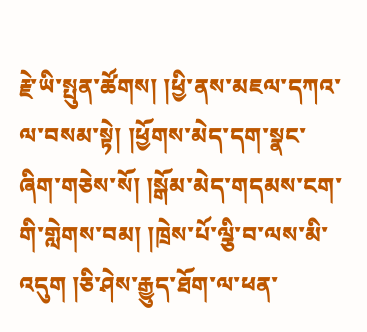རྗེ་ཡི་སྤུན་ཚོགས། །ཕྱི་ནས་མཇལ་དཀའ་ལ་བསམ་སྟེ། །ཕྱོགས་མེད་དག་སྣང་ཞིག་གཅེས་སོ། །སྒོམ་མེད་གདམས་ངག་གི་གླེགས་བམ། །ཁྲེས་པོ་ལྕི་བ་ལས་མི་འདུག །ཅི་ཤེས་རྒྱུད་ཐོག་ལ་ཕན་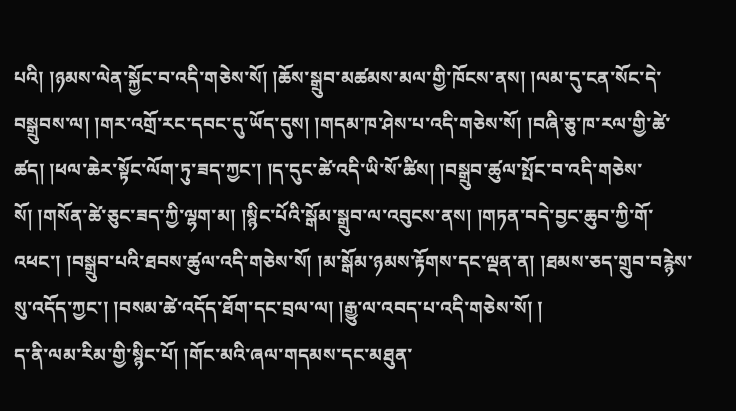པའི། །ཉམས་ལེན་སྐྱོང་བ་འདི་གཅེས་སོ། །ཆོས་སྒྲུབ་མཚམས་མལ་གྱི་ཁོངས་ནས། །ལམ་དུ་ངན་སོང་དེ་བསྒྲུབས་ལ། །གར་འགྲོ་རང་དབང་དུ་ཡོད་དུས། །གདམ་ཁ་ཤེས་པ་འདི་གཅེས་སོ། །བཞི་ཅུ་ཁ་རལ་གྱི་ཚེ་ཚད། །ཕལ་ཆེར་སྟོང་ལོག་ཏུ་ཟད་ཀྱང་། །ད་དུང་ཚེ་འདི་ཡི་སོ་ཚིས། །བསྒྲུབ་ཚུལ་སྤོང་བ་འདི་གཅེས་སོ། །གསོན་ཚེ་ཅུང་ཟད་ཀྱི་ལྷག་མ། །སྙིང་པོའི་སྒོམ་སྒྲུབ་ལ་འབུངས་ནས། །གཏན་བདེ་བྱང་ཆུབ་ཀྱི་གོ་འཕང་། །བསྒྲུབ་པའི་ཐབས་ཚུལ་འདི་གཅེས་སོ། །མ་སྒོམ་ཉམས་རྟོགས་དང་ལྡན་ན། །ཐམས་ཅད་གྲུབ་བརྙེས་སུ་འདོད་ཀྱང་། །བསམ་ཚེ་འདོད་ཐོག་དང་བྲལ་ལ། །རྒྱུ་ལ་འབད་པ་འདི་གཅེས་སོ། །
ད་ནི་ལམ་རིམ་གྱི་སྙིང་པོ། །གོང་མའི་ཞལ་གདམས་དང་མཐུན་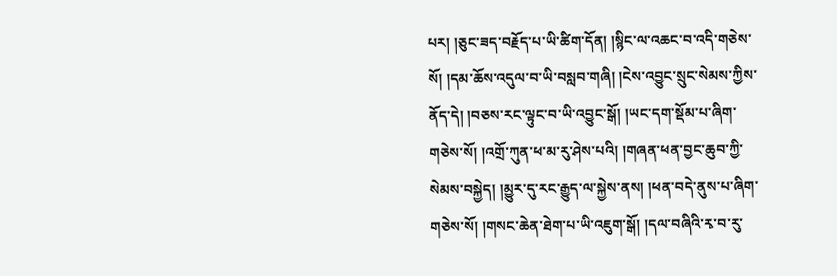པར། །ཅུང་ཟད་བརྗོད་པ་ཡི་ཚིག་དོན། །སྙིང་ལ་འཆང་བ་འདི་གཅེས་སོ། །དམ་ཆོས་འདུལ་བ་ཡི་བསླབ་གཞི། །ངེས་འབྱུང་སྲུང་སེམས་ཀྱིས་ནོད་དེ། །བཅས་རང་ལྟུང་བ་ཡི་འབྱུང་སྒོ། །ཡང་དག་སྡོམ་པ་ཞིག་གཅེས་སོ། །འགྲོ་ཀུན་ཕ་མ་རུ་ཤེས་པའི། །གཞན་ཕན་བྱང་ཆུབ་ཀྱི་སེམས་བསྐྱེད། །མྱུར་དུ་རང་རྒྱུད་ལ་སྐྱེས་ནས། །ཕན་བདེ་ནུས་པ་ཞིག་གཅེས་སོ། །གསང་ཆེན་ཐེག་པ་ཡི་འཇུག་སྒོ། །དལ་བཞིའི་རྭ་བ་རུ་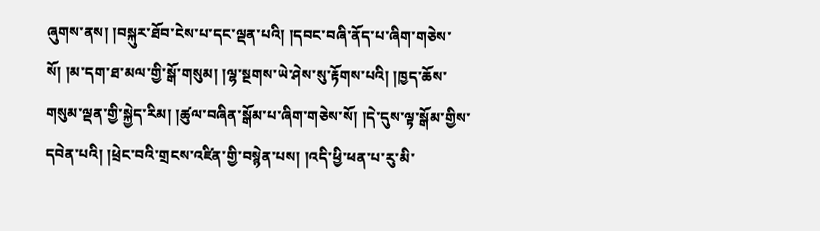ཞུགས་ནས། །བསྐུར་ཐོབ་ངེས་པ་དང་ལྡན་པའི། །དབང་བཞི་ནོད་པ་ཞིག་གཅེས་སོ། །མ་དག་ཐ་མལ་གྱི་སྒོ་གསུམ། །ལྷ་སྔགས་ཡེ་ཤེས་སུ་རྟོགས་པའི། །ཁྱད་ཆོས་གསུམ་ལྡན་གྱི་སྐྱེད་རིམ། །ཚུལ་བཞིན་སྒོམ་པ་ཞིག་གཅེས་སོ། །དེ་དུས་ལྟ་སྒོམ་གྱིས་དབེན་པའི། །ཕྲེང་བའི་གྲངས་འཛིན་གྱི་བསྙེན་པས། །འདི་ཕྱི་ཕན་པ་རུ་མི་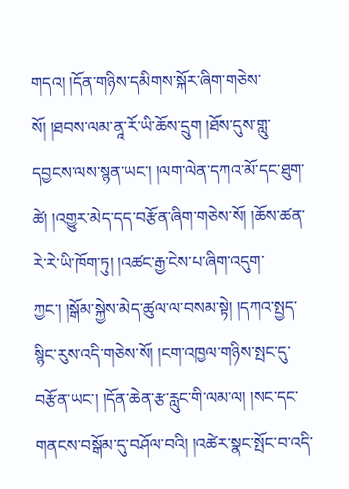གདའ། །དོན་གཉིས་དམིགས་སྐོར་ཞིག་གཅེས་སོ། །ཐབས་ལམ་ནཱ་རོ་ཡི་ཆོས་དྲུག །ཐོས་དུས་གླུ་དབྱངས་ལས་སྙན་ཡང་། །ལག་ལེན་དཀའ་མོ་དང་ཐུག་ཚེ། །འགྱུར་མེད་དད་བརྩོན་ཞིག་གཅེས་སོ། །ཆོས་ཚན་རེ་རེ་ཡི་ཁོག་ཏུ། །འཚང་རྒྱ་ངེས་པ་ཞིག་འདུག་ཀྱང་། །སྒོམ་སྐྱེས་མེད་ཚུལ་ལ་བསམ་སྟེ། །དཀའ་སྤྱད་སྙིང་རུས་འདི་གཅེས་སོ། །ངག་འཁྱལ་གཉིས་སྤང་དུ་བརྩོན་ཡང་། །དོན་ཆེན་རྩ་རླུང་གི་ལམ་ལ། །སང་དང་གནངས་བསྒོམ་དུ་བཤོལ་བའི། །འཚེར་སྣང་སྤོང་བ་འདི་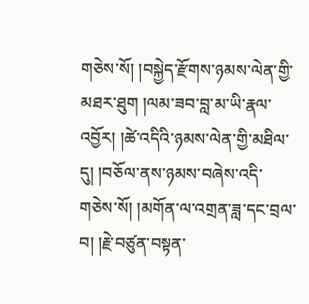གཅེས་སོ། །བསྐྱེད་རྫོགས་ཉམས་ལེན་གྱི་མཐར་ཐུག །ལམ་ཟབ་བླ་མ་ཡི་རྣལ་འབྱོར། །ཚེ་འདིའི་ཉམས་ལེན་གྱི་མཐིལ་དུ། །བཅོལ་ནས་ཉམས་བཞེས་འདི་གཅེས་སོ། །མགོན་ལ་འགྲན་ཟླ་དང་བྲལ་བ། །རྗེ་བཙུན་བསྟན་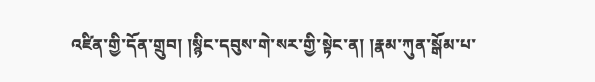འཛིན་གྱི་དོན་གྲུབ། །སྙིང་དབུས་གེ་སར་གྱི་སྟེང་ན། །རྣམ་ཀུན་སྒོམ་པ་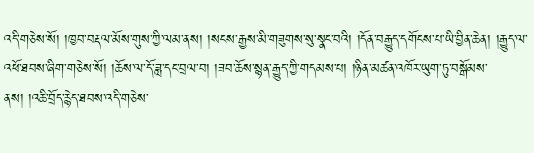འདི་གཅེས་སོ། །ཁྱབ་བརྡལ་མོས་གུས་ཀྱི་ལམ་ནས། །སངས་རྒྱས་མི་གཟུགས་སུ་སྣང་བའི། །དོན་བརྒྱུད་དགོངས་པ་ཡི་བྱིན་ཆེན། །རྒྱུད་ལ་འཕོ་ཐབས་ཞིག་གཅེས་སོ། །ཆོས་ལ་དོ་ཟླ་དང་བྲལ་བ། །ཟབ་ཆོས་སྙན་རྒྱུད་ཀྱི་གདམས་པ། །ཉིན་མཚན་འཁོར་ཡུག་ཏུ་བསྒོམས་ནས། །འཆི་བྲོད་རྙེད་ཐབས་འདི་གཅེས་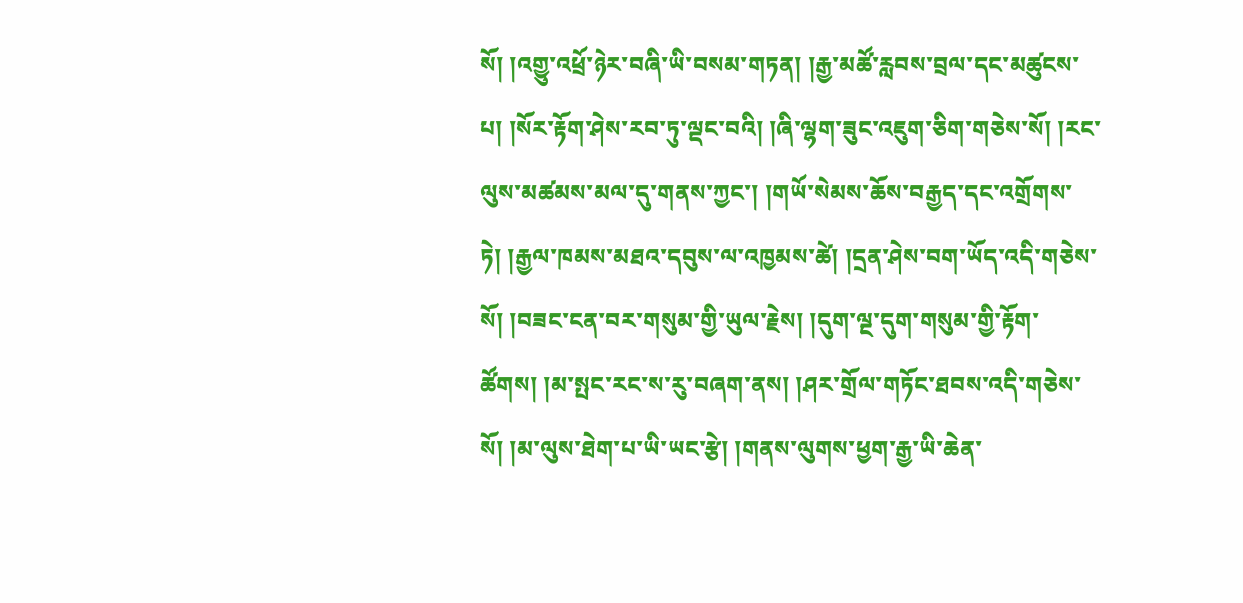སོ། །འགྱུ་འཕྲོ་ཉེར་བཞི་ཡི་བསམ་གཏན། །རྒྱ་མཚོ་རླབས་བྲལ་དང་མཚུངས་པ། །སོར་རྟོག་ཤེས་རབ་ཏུ་ལྡང་བའི། །ཞི་ལྷག་ཟུང་འཇུག་ཅིག་གཅེས་སོ། །རང་ལུས་མཚམས་མལ་དུ་གནས་ཀྱང་། །གཡོ་སེམས་ཆོས་བརྒྱད་དང་འགྲོགས་ཏེ། །རྒྱལ་ཁམས་མཐའ་དབུས་ལ་འཁྱམས་ཚེ། །དྲན་ཤེས་བག་ཡོད་འདི་གཅེས་སོ། །བཟང་ངན་བར་གསུམ་གྱི་ཡུལ་རྗེས། །དུག་ལྔ་དུག་གསུམ་གྱི་རྟོག་ཚོགས། །མ་སྤང་རང་ས་རུ་བཞག་ནས། །ཤར་གྲོལ་གཏོང་ཐབས་འདི་གཅེས་སོ། །མ་ལུས་ཐེག་པ་ཡི་ཡང་རྩེ། །གནས་ལུགས་ཕྱག་རྒྱ་ཡི་ཆེན་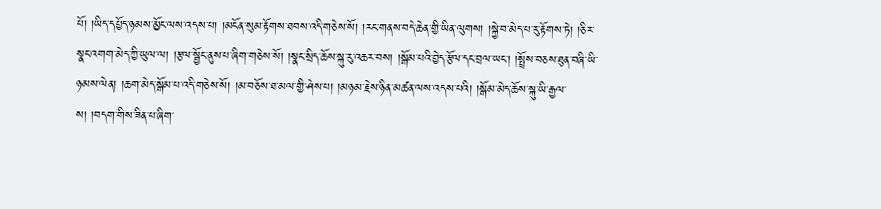པོ། །ཡིད་དཔྱོད་ཉམས་མྱོང་ལས་འདས་པ། །མངོན་སུམ་རྟོགས་ཐབས་འདི་གཅེས་སོ། །རང་གནས་བདེ་ཆེན་གྱི་ཡིན་ལུགས། །སྐྱེ་བ་མེད་པ་རུ་རྟོགས་ཏེ། །ཅིར་སྣང་འགག་མེད་ཀྱི་ཡུལ་ལ། །རྩལ་སྦྱོང་ནུས་པ་ཞིག་གཅེས་སོ། །སྣང་སྲིད་ཆོས་སྐུ་རུ་འཆར་བས། །སྒོམ་པའི་བྱེད་རྩོལ་དང་བྲལ་ཡང་། །སྤྲོས་བཅས་ཐུན་བཞི་ཡི་ཉམས་ལེན། །ཆག་མེད་སྒོམ་པ་འདི་གཅེས་སོ། །མ་བཅོས་ཐ་མལ་གྱི་ཤེས་པ། །མཉམ་རྗེས་ཉིན་མཚན་ལས་འདས་པའི། །སྒོམ་མེད་ཆོས་སྐུ་ཡི་རྒྱལ་ས། །བདག་གིས་ཟིན་པ་ཞིག་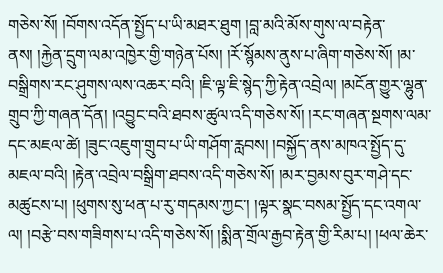གཅེས་སོ། །བོགས་འདོན་སྤྱོད་པ་ཡི་མཐར་ཐུག །བླ་མའི་མོས་གུས་ལ་བརྟེན་ནས། །རྐྱེན་དྲུག་ལམ་འཁྱེར་གྱི་གཉེན་པོས། །རོ་སྙོམས་ནུས་པ་ཞིག་གཅེས་སོ། །མ་བསྒྲིགས་རང་ཤུགས་ལས་འཆར་བའི། །ཇི་ལྟ་ཇི་སྙེད་ཀྱི་རྟེན་འབྲེལ། །མངོན་གྱུར་ལྷུན་གྲུབ་ཀྱི་གཞན་དོན། །འབྱུང་བའི་ཐབས་ཚུལ་འདི་གཅེས་སོ། །རང་གཞན་སྔགས་ལམ་དང་མཇལ་ཚེ། །ཟུང་འཇུག་གྲུབ་པ་ཡི་གཤོག་རླབས། །བསྐྱོད་ནས་མཁའ་སྤྱོད་དུ་མཇལ་བའི། །རྟེན་འབྲེལ་བསྒྲིག་ཐབས་འདི་གཅེས་སོ། །མར་བྱམས་བུར་གཤེ་དང་མཚུངས་པ། །ཕུགས་སུ་ཕན་པ་རུ་གདམས་ཀྱང་། །ལྟར་སྣང་བསམ་སྤྱོད་དང་འགལ་ལ། །བརྩེ་བས་གཟིགས་པ་འདི་གཅེས་སོ། །སྨིན་གྲོལ་རྒྱབ་རྟེན་གྱི་རིམ་པ། །ཕལ་ཆེར་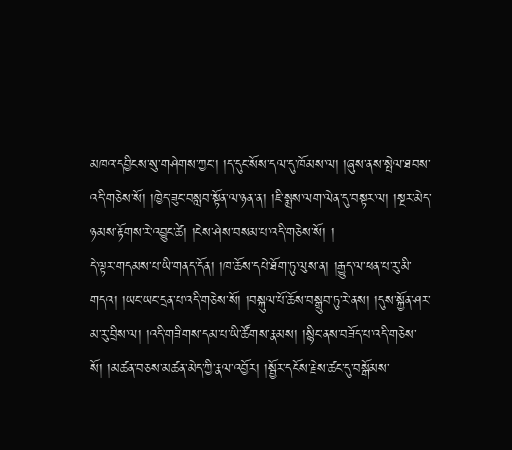མཁའ་དབྱིངས་སུ་གཤེགས་ཀྱང་། །ད་དུང་སོས་དལ་དུ་ཁོམས་ལ། །ཞུས་ནས་སྤེལ་ཐབས་འདི་གཅེས་སོ། །ཁྱེད་ཟུང་བསླབ་སྟོན་ལ་ཉན་ན། །ཇི་སྨྲས་ལག་ལེན་དུ་བསྟར་ལ། །སྔར་མེད་ཉམས་རྟོགས་རེ་འབྱུང་ཚེ། །ངེས་ཤེས་བསམ་པ་འདི་གཅེས་སོ། །
དེ་ལྟར་གདམས་པ་ཡི་གནད་དོན། །ཁ་ཆོས་དཔེ་ཐོག་ཏུ་ལུས་ན། །རྒྱུད་ལ་ཕན་པ་རུ་མི་གདའ། །ཡང་ཡང་དྲན་པ་འདི་གཅེས་སོ། །བསྐུལ་པོ་ཆོས་བསྒྲུབ་ཏུ་རེ་ནས། །དུས་སྐྱོན་ཤར་མ་རུ་བྲིས་ལ། །འདི་གཟིགས་དམ་པ་ཡི་ཚོགས་རྣམས། །སྙིང་ནས་བཟོད་པ་འདི་གཅེས་སོ། །མཚན་བཅས་མཚན་མེད་ཀྱི་རྣལ་འབྱོར། །སྦྱོར་དངོས་རྗེས་ཚང་དུ་བསྒོམས་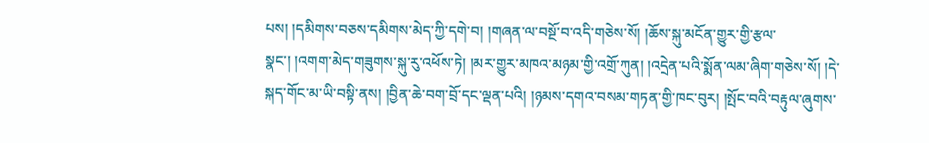པས། །དམིགས་བཅས་དམིགས་མེད་ཀྱི་དགེ་བ། །གཞན་ལ་བསྔོ་བ་འདི་གཅེས་སོ། །ཆོས་སྐུ་མངོན་གྱུར་གྱི་རྩལ་སྣང་། །འགག་མེད་གཟུགས་སྐུ་རུ་འཕོས་ཏེ། །མར་གྱུར་མཁའ་མཉམ་གྱི་འགྲོ་ཀུན། །འདྲེན་པའི་སྨོན་ལམ་ཞིག་གཅེས་སོ། །དེ་སྐད་གོང་མ་ཡི་བསྟི་ནས། །བྱིན་ཆེ་བག་བྲོ་དང་ལྡན་པའི། །ཉམས་དགའ་བསམ་གཏན་གྱི་ཁང་བུར། །སྤོང་བའི་བརྟུལ་ཞུགས་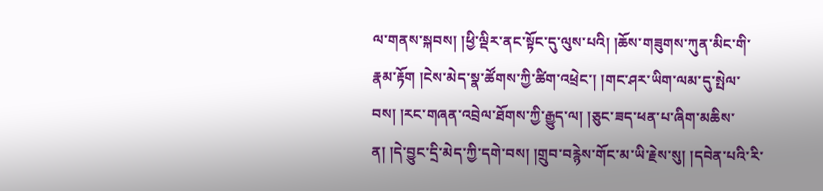ལ་གནས་སྐབས། །ཕྱི་ལྡིར་ནང་སྟོང་དུ་ལུས་པའི། །ཆོས་གཟུགས་ཀུན་མིང་གི་རྣམ་རྟོག །ངེས་མེད་སྣ་ཚོགས་ཀྱི་ཚིག་འཕྲེང་། །གང་ཤར་ཡིག་ལམ་དུ་སྤེལ་བས། །རང་གཞན་འབྲེལ་ཐོགས་ཀྱི་རྒྱུད་ལ། །ཅུང་ཟད་ཕན་པ་ཞིག་མཆིས་ན། །དེ་བྱུང་དྲི་མེད་ཀྱི་དགེ་བས། །གྲུབ་བརྙེས་གོང་མ་ཡི་རྗེས་སུ། །དབེན་པའི་རི་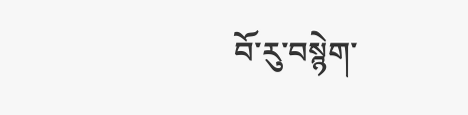བོ་རུ་བསྙེག་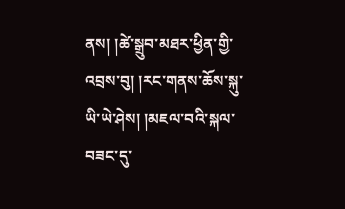ནས། །ཚེ་སྒྲུབ་མཐར་ཕྱིན་གྱི་འབྲས་བུ། །རང་གནས་ཆོས་སྐུ་ཡི་ཡེ་ཤེས། །མཇལ་བའི་སྐལ་བཟང་དུ་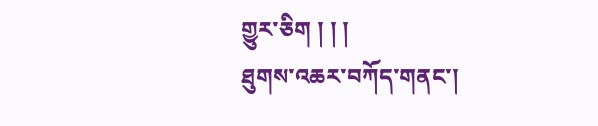གྱུར་ཅིག ། ། །
ཐུགས་འཆར་བཀོད་གནང་།